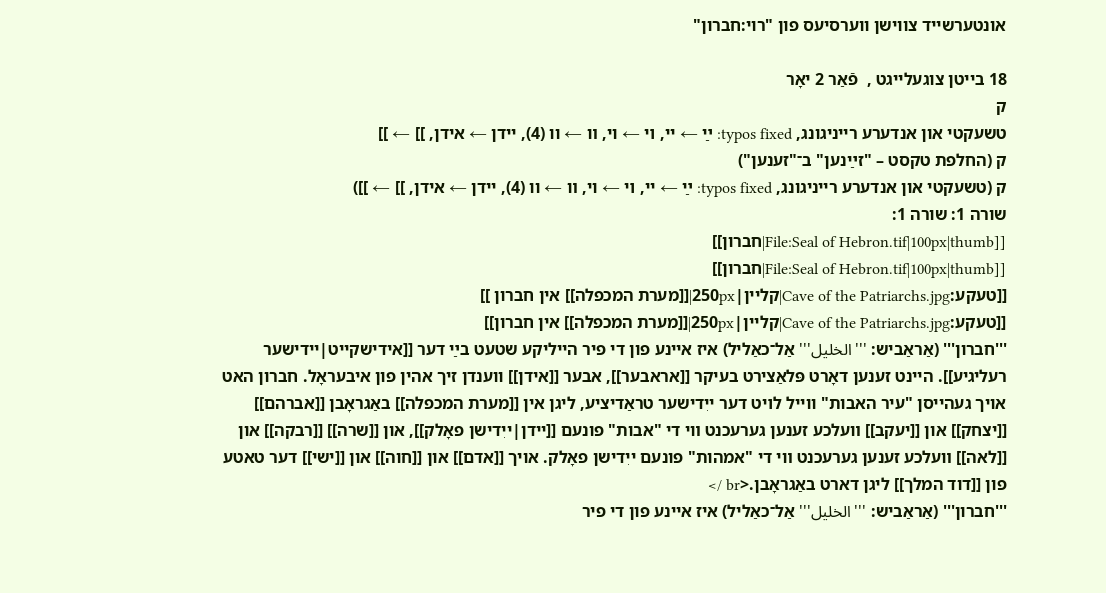אונטערשייד צווישן ווערסיעס פון "רוי:חברון"

18 בייטן צוגעלייגט ,  פֿאַר 2 יאָר
ק
טשעקטי און אנדערע רייניגונג, typos fixed: ײַ ← יי, ױ ← וי, װ ← וו (4), יידן ← אידן, ]] ← ]]
ק (החלפת טקסט – "זײַנען" ב־"זענען")
ק (טשעקטי און אנדערע רייניגונג, typos fixed: ײַ ← יי, ױ ← וי, װ ← וו (4), יידן ← אידן, ]] ← ]])
שורה 1: שורה 1:
[[File:Seal of Hebron.tif|100px|thumb|חברון]]
[[File:Seal of Hebron.tif|100px|thumb|חברון]]
[[טעקע:Cave of the Patriarchs.jpg|קליין|250px|[[מערת המכפלה]] אין חברון ]]
[[טעקע:Cave of the Patriarchs.jpg|קליין|250px|[[מערת המכפלה]] אין חברון]]
'''חברון''' (אַראַביש: '''الخليل''' אַל־כאַליל) איז איינע פון די פיר הייליקע שטעט בײַ דער [[אידישקייט|יידישער רעליגיע]]. היינט זענען דאָרט פּלאַצירט בעיקר [[אראבער]], אבער [[אידן]] ווענדן זיך אהין פון איבעראָל. חברון האט אויך געהייסן "עיר האבות" ווייל לױט דער ייִדישער טראַדיציע, ליגן אין [[מערת המכפלה]] באַגראָבן [[אברהם]] [[יצחק]] און [[יעקב]] װעלכע זענען גערעכנט װי די "אבות" פונעם [[יידן|ייִדישן פאָלק]], און [[שרה]] [[רבקה]] און [[לאה]] װעלכע זענען גערעכנט װי די "אמהות" פונעם ייִדישן פאָלק. אויך [[אדם]] און [[חוה]] און [[ישי]] דער טאטע פון [[דוד המלך]] ליגן דארט באַגראָבן.<br />
'''חברון''' (אַראַביש: '''الخليل''' אַל־כאַליל) איז איינע פון די פיר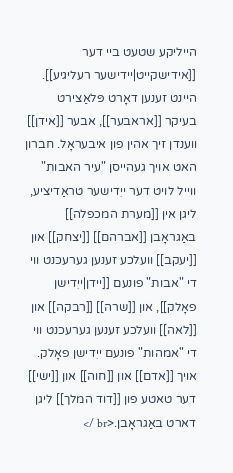הייליקע שטעט ביי דער [[אידישקייט|יידישער רעליגיע]]. היינט זענען דאָרט פּלאַצירט בעיקר [[אראבער]], אבער [[אידן]] ווענדן זיך אהין פון איבעראָל. חברון האט אויך געהייסן "עיר האבות" ווייל לויט דער ייִדישער טראַדיציע, ליגן אין [[מערת המכפלה]] באַגראָבן [[אברהם]] [[יצחק]] און [[יעקב]] וועלכע זענען גערעכנט ווי די "אבות" פונעם [[יידן|ייִדישן פאָלק]], און [[שרה]] [[רבקה]] און [[לאה]] וועלכע זענען גערעכנט ווי די "אמהות" פונעם ייִדישן פאָלק. אויך [[אדם]] און [[חוה]] און [[ישי]] דער טאטע פון [[דוד המלך]] ליגן דארט באַגראָבן.<br />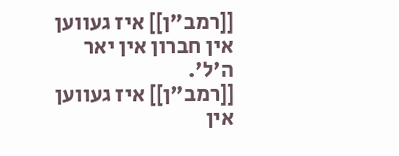[[רמב"ן]] איז געווען אין חברון אין יאר ה'ל'.
[[רמב"ן]] איז געווען אין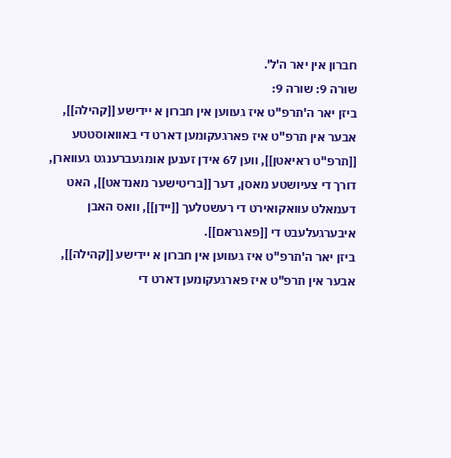חברון אין יאר ה'ל'.
שורה 9: שורה 9:
ביזן יאר ה'תרפ"ט איז געווען אין חברון א יידישע [[קהילה]], אבער אין תרפ"ט איז פארגעקומען דארט די באוואוסטטע [[תרפ"ט ראיאטן]], ווען 67 אידן זענען אומגעברענגט געווארן, דורך די צעיושטע מאסן, דער [[בריטישער מאנדאט]], האט דעמאלט עוואקואירט די רעשטלעך [[יידן]], וואס האבן איבערגעלעבט די [[פאגראם]].
ביזן יאר ה'תרפ"ט איז געווען אין חברון א יידישע [[קהילה]], אבער אין תרפ"ט איז פארגעקומען דארט די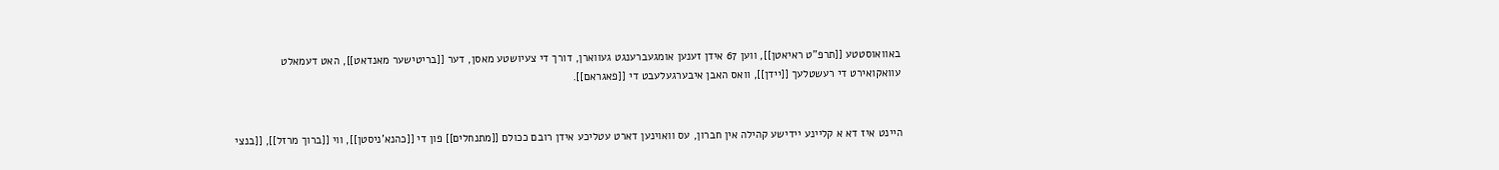באוואוסטטע [[תרפ"ט ראיאטן]], ווען 67 אידן זענען אומגעברענגט געווארן, דורך די צעיושטע מאסן, דער [[בריטישער מאנדאט]], האט דעמאלט עוואקואירט די רעשטלעך [[יידן]], וואס האבן איבערגעלעבט די [[פאגראם]].


היינט איז דא א קליינע יידישע קהילה אין חברון, עס וואוינען דארט עטליכע אידן רובם ככולם [[מתנחלים]] פון די [[כהנא'ניסטן]], ווי [[ברוך מרזל]], [[בנצי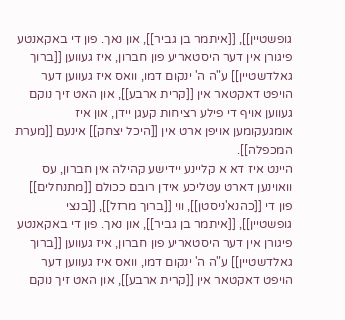גופשטיין]], [[איתמר בן גביר]], און נאך. פון די באקאנטע פיגורן אין דער היסטאריע פון חברון, איז געווען [[ברוך גאלדשטיין]] ע"ה ה' ינקום דמו, וואס איז געווען דער הויפט דאקטאר אין [[קרית ארבע]], און האט זיך נוקם געווען אויף די פילע רציחות קעגן יידן, און איז אומגעקומען אויפן ארט אין [[היכל יצחק]] אינעם [[מערת המכפלה]].
היינט איז דא א קליינע יידישע קהילה אין חברון, עס וואוינען דארט עטליכע אידן רובם ככולם [[מתנחלים]] פון די [[כהנא'ניסטן]], ווי [[ברוך מרזל]], [[בנצי גופשטיין]], [[איתמר בן גביר]], און נאך. פון די באקאנטע פיגורן אין דער היסטאריע פון חברון, איז געווען [[ברוך גאלדשטיין]] ע"ה ה' ינקום דמו, וואס איז געווען דער הויפט דאקטאר אין [[קרית ארבע]], און האט זיך נוקם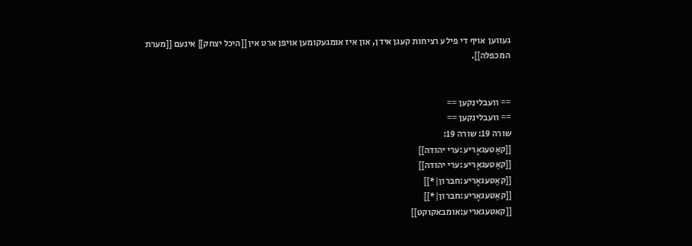געווען אויף די פילע רציחות קעגן אידן, און איז אומגעקומען אויפן ארט אין [[היכל יצחק]] אינעם [[מערת המכפלה]].


== וועבלינקען ==
== וועבלינקען ==
שורה 19: שורה 19:
[[קאַטעגאָריע:ערי יהודה]]
[[קאַטעגאָריע:ערי יהודה]]
[[קאַטעגאָריע:חברון|*]]
[[קאַטעגאָריע:חברון|*]]
[[קאטעגאריע:אומבאקוקט]]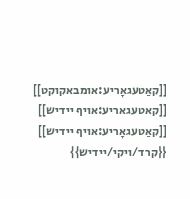[[קאַטעגאָריע:אומבאקוקט]]
[[קאטעגאריע:אויף יידיש]]
[[קאַטעגאָריע:אויף יידיש]]
{{קרד/ויקי/יידיש}}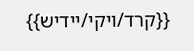{{קרד/ויקי/יידיש}}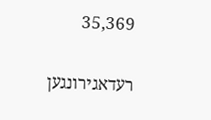35,369

רעדאגירונגען